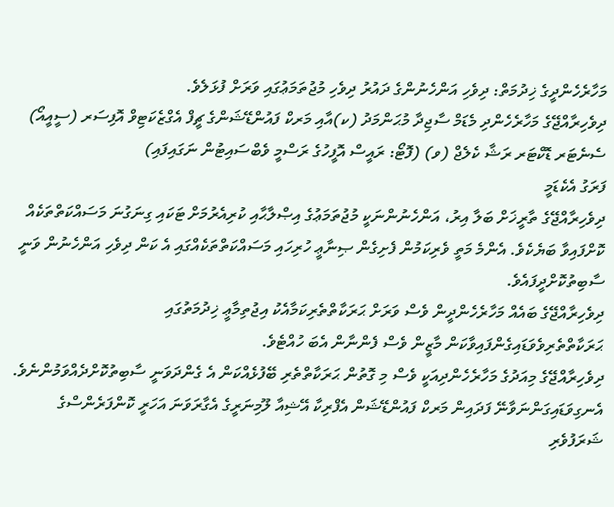މަހާރެހެންދީގެ ޚިދުމަތް: ދިވެހި އަންހެނުންގެ ދައުރު ދިވެހި މުޖުތަމަޢުގައި ވަރަށް ފުޅަލެވެ.
ދިވެހިރާއްޖޭގެ މަހާރެހެންދި މެޑަމް ސާޖިދާ މުޙަންމަދު (ކ)އާއި މަރކް ފައުންޑޭޝަންގެ ޗީފް އެގްޒެކަޓިވް އޮފިސަރ (ސީއީއޯ) ސެނެޓަރ ޑޮކްޓަރ ރަޝާ ކެލެޖް (ވ) (ފޮޓޯ: ރައީސް އޮފީހުގެ ރަސްމީ ވެބްސައިޓުން ނަގައިފައި)
ފަރަގު އެކެޑަމީ
ދިވެހިރާއްޖޭގެ ތާރީޚަށް ބަލާ އިރު، އަންހެނުންނަކީ މުޖުތަމަޢުގެ އިޞްލާޙާއި ކުރިއެރުމަށް ޓަކައި ގިނަގުނަ މަސައްކަތްތަކެއް ކޮށްފައިވާ ބަޔެކެވެ. އެންމެ މަތީ ވެރިކަމުން ފެށިގެން ޞިނާޢީ ހުރިހައި މަސައްކަތްތަކެއްގައި އެ ކަން ދިވެހި އަންހެނުން ވަނީ ސާބިތުކޮށްދީފައެވެ.
ދިވެހިރާއްޖޭގެ ބައެއް މަހާރެހެންދީން ވެސް ވަރަށް ޙަރަކާތްތެރިކަމާއެކު އިޖުތިމާޢީ ޚިދުމަތުގައި ޙަރަކާތްތެރިވެވަޑައިގެންފައިވާކަން މާޒީން ވެސް ފެންނާން އެބަ ހުއްޓެވެ.
ދިވެހިރާއްޖޭގެ މިއަދުގެ މަހާރެހެންދިއަކީ ވެސް މި ގޮތުން ޙަރަކާތްތެރި ބޭފުޅެއްކަން އެ ގެންދަވަނީ ސާބިތުކޮށްދެއްވަމުންނެވެ.
އެނގިވަޑައިގަންނަވާނޭ ފަދައިން މަރކް ފައުންޑޭޝަން އެފްރިކާ އޭޝިއާ ލޫމިނަރީގެ އެގާރަވަނަ އަހަރީ ކޮންފަރެންސްގެ ޝަރަފުވެރި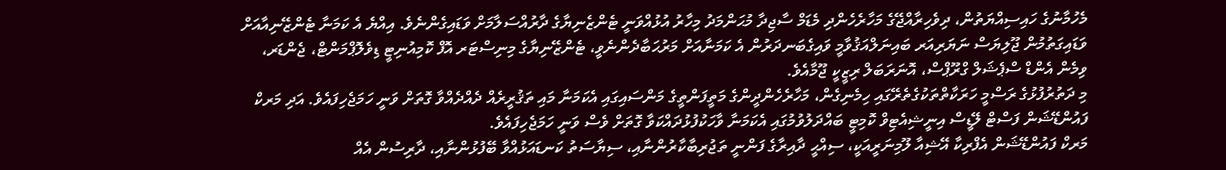މެހުމާނުގެ ހައިސިއްޔަތުން، ދިވެހިރާއްޖޭގެ މަހާރެހެންދި މެޑަމް ސާޖިދާ މުޙަންމަދު މިހާރު އުޅުއްވަނީ ޓެންޒެނިޔާގެ ދާރުއްސަލާމަށް ވަޑައިގެންނެވެ. އިއްޔެ އެ ކަމަނާ ޓެންޒޭނިއާއަށް ވަޑައިގަތުމުން ޖޫލިޔަސް ނަޔަރިއަރ ބައިނަލްއަޤުވާމީ ވައިގެބަނދަރުން އެ ކަމަނާއަށް މަރުޙަބާދެންނެވީ، ޓެންޒޭނިޔާގެ މިނިސްޓަރ އޮފް ކޮމިއުނިޓީ ޑިވެލޮޕްމަންޓް، ޖެންޑަރ، ވިމެން އެންޑް ސްޕެޝަލް ގްރޫޕްސް، އޮނަރަބަލް ރިޒީކީ ޖޫމާއެވެ.
މި ދަތުރުފުޅުގެ ރަސްމީ ހަރަކާތްތަކުގެތެރޭގައި ހިމެނިގެން، މަހާރެހެންދީންގެ މަތީފަންތީގެ މަންސައިގައި އެކަމަނާ މައި ތަޤުރީރެއް ދެއްދެއްވާ ގޮތަށް ވަނީ ހަމަޖެހިފައެވެ. އަދި މަރކް ފައުންޑޭޝަން ފަސްޓް ލޭޑީސް އިނީޝިއެޓިވް ކޮމިޓީ ބައްދަލުވުމުގައި އެކަމަނާ ވާހަކުފުޅުދައްކަވާ ގޮތަށް ވެސް ވަނީ ހަމަޖެހިފައެވެ.
މަރކް ފައުންޑޭޝަން އެފްރިކާ އޭޝިއާ ލޫމިނަރީއަކީ، ސިއްޙީ ދާއިރާގެ ފަންނީ ތަޖުރިބާކާރުންނާއި، ސިޔާސަތު ކަނޑައަޅުއްވާ ބޭފުޅުންނާއި، ދާރިސުން އެއް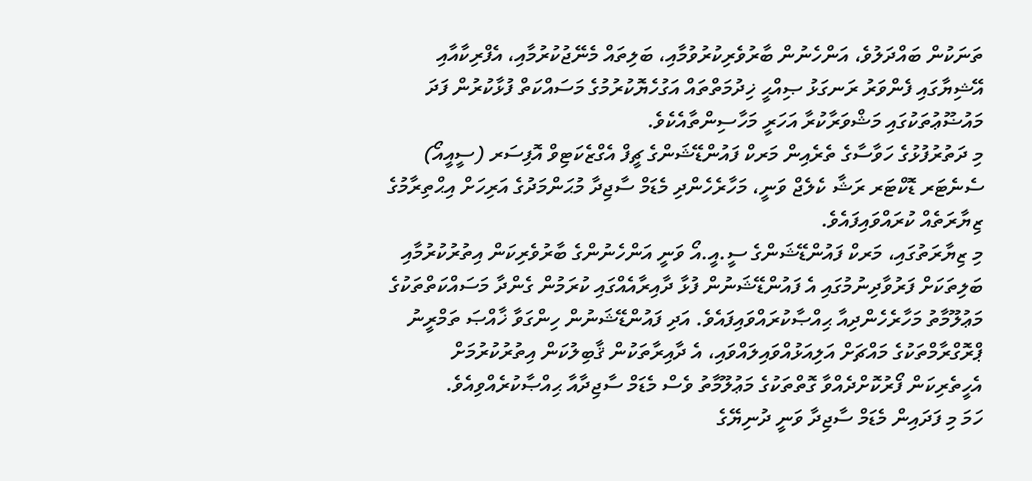ތަނަކުން ބައްދަލުވެ، އަންހެނުން ބާރުވެރިކުރުވުމާއި، ބަލިތައް މެނޭޖުކުރުމާއި، އެފްރިކާއާއި އޭޝިޔާގައި ފެންވަރު ރަނގަޅު ޞިއްޙީ ޚިދުމަތްތައް އަގުހެޔޮކުރުމުގެ މަސައްކަތް ފުޅާކުރުން ފަދަ މައުޟޫޢުތަކުގައި މަޝްވަރާކުރާ އަހަރީ މަހާސިންތާއެކެވެ.
މި ދަތުރުފުޅުގެ ހަވާސާގެ ތެރެއިން މަރކް ފައުންޑޭޝަންގެ ޗީފް އެގްޒެކަޓިވް އޮފިސަރ (ސީއީއޯ) ސެނެޓަރ ޑޮކްޓަރ ރަޝާ ކެލެޖް ވަނީ، މަހާރެހެންދި މެޑަމް ސާޖިދާ މުޙަންމަދުގެ އަރިހަށް އިޙްތިރާމުގެ ޒިޔާރަތެއް ކުރައްވައިފައެވެ.
މި ޒިޔާރަތުގައި، މަރކް ފައުންޑޭޝަންގެ ސީ.އީ.އޯ ވަނީ އަންހެނުންގެ ބާރުވެރިކަން އިތުރުކުރުމާއި ބަލިތަކަށް ފަރުވާދިނުމުގައި އެ ފައުންޑޭޝަނުން ފުޅާ ދާއިރާއެއްގައި ކުރަމުން ގެންދާ މަސައްކަތްތަކުގެ މަޢުލޫމާތު މަހާރެހެންދިއާ ޙިއްޞާކުރައްވައިފައެވެ. އަދި ފައުންޑޭޝަނުން ހިންގަވާ ޚާއްޞަ ތަމްރީނު ޕްރޮގްރާމްތަކުގެ މައްޗަށް އަލިއަޅުއްވައިލައްވައި، އެ ދާއިރާތަކުން ޤާބިލުކަން އިތުރުކުރުމަށް އެހީތެރިކަން ފޯރުކޮށްދެއްވާ ގޮތްތަކުގެ މަޢުލޫމާތު ވެސް މެޑަމް ސާޖިދާއާ ޙިއްޞާކުރެއްވިއެވެ.
ހަމަ މި ފަދައިން މެޑަމް ސާޖިދާ ވަނީ ދުނިޔޭގެ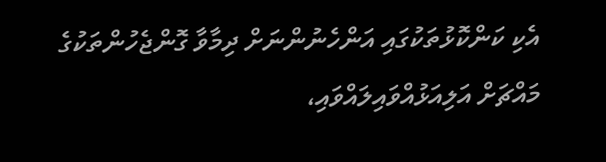އެކި ކަންކޮޅުތަކުގައި އަންހެނުންނަށް ދިމާވާ ގޮންޖެހުންތަކުގެ މައްޗަށް އަލިއަޅުއްވައިލައްވައި،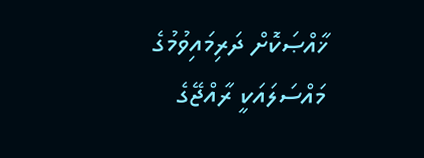ޚާއްޞަކޮށް ދަރިމައިވުމުގެ މައްސަލައަކީ ރާއްޖޭގެ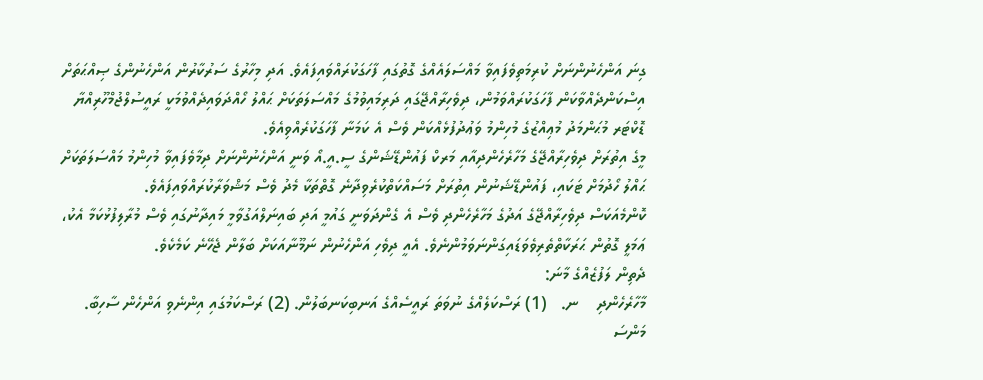ގިނަ އަންހެނުންނަށް ކުރިމަތިވެފައިވާ މައްސަލައެއްގެ ގޮތުގައި ފާހަގަކުރައްވައިފައެވެ. އަދި މިހާރުގެ ސަރުކާރުން އަންހެނުންގެ ޞިއްޙަތަށް އިސްކަންދެއްވާކަން ފާހަގަކުރައްވަމުން، ދިވެހިރާއްޖޭގައި ދަރިމައިވުމުގެ މައްސަލަތަކަށް ޙައްލު ހޯއްދަވައިދެއްވުމަކީ ރައީސުލްޖުމްހޫރިއްޔާ ޑޮކްޓަރ މުޙަންމަދު މުޢިއްޒުގެ މުހިންމު ވަޢުދުފުޅެއްކަން ވެސް އެ ކަމަނާ ފާހަގަކުރެއްވިއެވެ.
މީގެ އިތުރަށް ދިވެހިރާއްޖޭގެ މަހާރެހެންދިއާއި މަރކް ފައުންޑޭޝަންގެ ސީ.އީ.އޯ ވަނީ އަންހެނުންނަށް ދިމާވެފައިވާ މުހިންމު މައްސަލަތަކަށް ޙައްލު ހޯދުމަށް ޓަކައި، ފައުންޑޭޝަނުން އިތުރަށް މަސައްކަތްކުރެވިދާނެ ގޮތްތަކާ މެދު ވެސް މަޝްވަރާކުރައްވައިފައެވެ.
ކޮންމެއަކަސް ދިވެހިރާއްޖޭގެ އަދުގެ މަހާރެހެންދި ވެސް އެ ގެންދަވަނީ ގައުމީ އަދި ބައިނަލްއަގުވާމީ މައިދާނުގައި ވެސް މުރާލިފުޅުކަމާ އެކު، ޢަމަލީ ގޮތުން ޙަރަކާތްތެރިވެވަޑައިގަންނަވަމުންނެވެ. އެއީ ދިވެހި އަންހެނުން ނަމޫނާއަކަށް ބަލާން ޖެހޭނެ ކަމެކެވެ.
ދެތިން ލަފުޒެއްގެ މާނަ:
މާހާރެހެންދި    ނ.   (1) ރަސްކަލެއްގެ ނުވަތަ ރައީސެއްގެ އަނބިކަނބަލުން. (2) ރަސްކަމުގައި އިންނެވި އަންހެން ސާހިބާ.
މަންސަ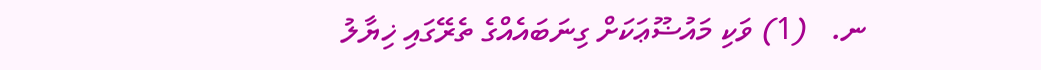ނ.   (1) ވަކި މައުޟޫޢަކަށް ގިނަބައެއްގެ ތެރޭގައި ޚިޔާލު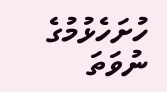ހުށަހެޅުމުގެ ނުވަތަ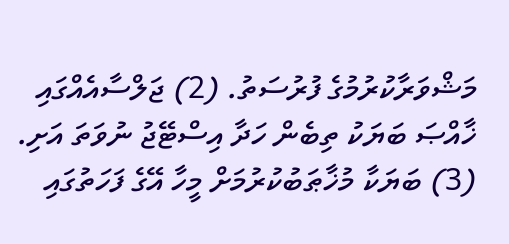މަޝްވަރާކުރުމުގެ ފުރުސަތު. (2) ޖަލްސާއެއްގައި ޚާއްޞަ ބަޔަކު ތިބެން ހަދާ އިސްޓޭޖު ނުވަތަ އަށި. (3) ބަޔަކާ މުޚާޠަބުކުރުމަށް މީހާ އޭގެ ފަހަތުގައި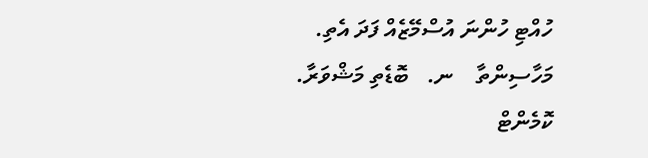ހުއްޓި ހުންނަ އުސްމޭޒެއް ފަދަ އެތި.
މަހާސިންތާ    ނ.   ބޮޑެތި މަޝްވަރާ.
ކޮމެންޓް